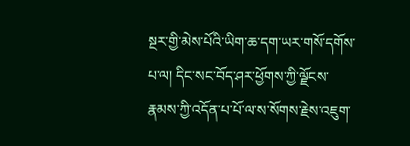སྔར་གྱི་མེས་པོའི་ཡིག་ཆ་དག་ཡར་གསོ་དགོས་པ་ལ། དིང་སང་བོད་ཤར་ཕྱོགས་ཀྱི་ལྗོངས་རྣམས་ཀྱི་འདོན་པ་པོ་ལ་ས་སོགས་རྗེས་འཇུག་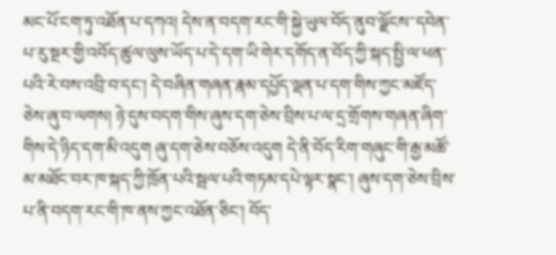མང་པོ་ངག་ཏུ་འཐོན་པ་དཀའ། དེས་ན་བདག་རང་གི་སྐྱེ་ཡུལ་བོད་ནུབ་ལྗོངས་་དབེན་པ་རུ་སྔར་གྱི་འབོད་ཚུལ་ལུས་ཡོད་པ་དེ་དག་ཡི་གེར་དགོད་ན་བོད་ཀྱི་སྐད་སྤྱི་ལ་ཕན་པའི་རེ་བས་འབྲི་བ་དང་། དེ་བཞིན་གཞན་རྣམ་དཔྱོད་ལྡན་པ་དག་གིས་ཀྱང་མཛོད་ཅེས་ཞུ་བ་ལགས། ཉེ་དུས་བདག་གིས་ཞུས་དག་ཅེས་བྲིས་པ་ལ་དྲ་གྲོགས་གཞན་ཞིག་གིས་དེ་ཉིད་དག་མི་འདུག ཞུ་དག་ཅེས་བཅོས་འདུག དེ་ནི་བོད་རིག་གཞུང་གི་རྒྱ་མཚོ་མ་མཐོང་བར་ཁ་སྐད་ཀྱི་ཁྲོན་པའི་སྦལ་པའི་གཏམ་དཔེ་ལྟར་སྣང་། ཞུས་དག་ཅེས་བྲིས་པ་ནི་བདག་རང་གི་ཁ་ནས་ཀྱང་འཐོན་ཅིང་། བོད་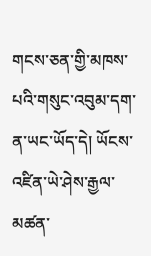གངས་ཅན་གྱི་མཁས་པའི་གསུང་འབུམ་དག་ན་ཡང་ཡོད་དེ། ཡོངས་འཛིན་ཡེ་ཤེས་རྒྱལ་མཚན་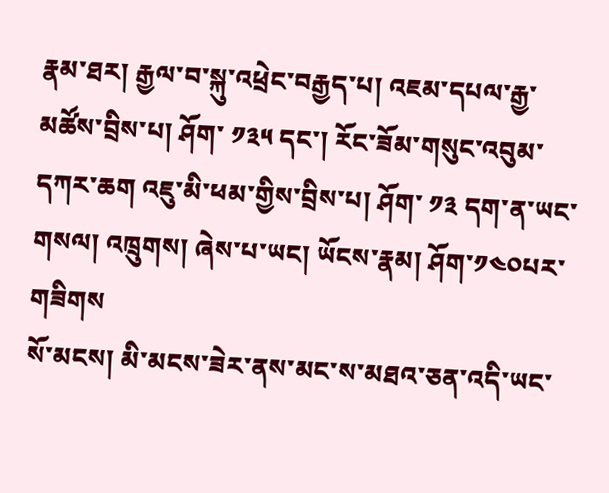རྣམ་ཐར། རྒྱལ་བ་སྐུ་འཕྲེང་བརྒྱད་པ། འཇམ་དཔལ་རྒྱ་མཚོས་བྲིས་པ། ཤོག་ ༡༣༥ དང་། རོང་ཟོམ་གསུང་འབུམ་དཀར་ཆག འཇུ་མི་ཕམ་གྱིས་བྲིས་པ། ཤོག་ ༡༣ དག་ན་ཡང་གསལ། འཁྲུགས། ཞེས་པ་ཡང། ཡོངས་རྣམ། ཤོག་༡༤༠པར་གཟིགས
སོ་མངས། མི་མངས་ཟེར་ནས་མང་ས་མཐའ་ཅན་འདི་ཡང་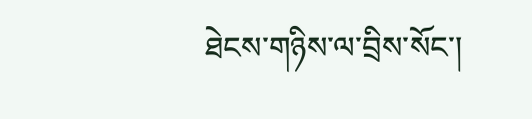ཐེངས་གཉིས་ལ་བྲིས་སོང་།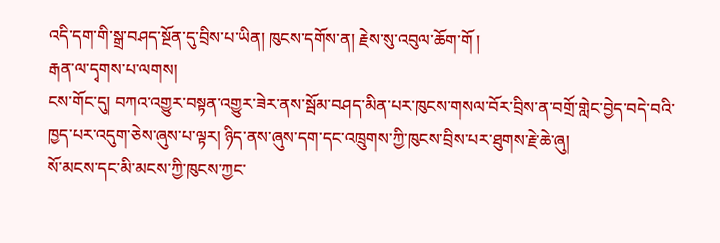འདི་དག་གི་སྒྲ་བཤད་སྔོན་དུ་བྲིས་པ་ཡིན། ཁུངས་དགོས་ན། རྗེས་སུ་འབུལ་ཆོག་གོ །
རྒན་ལ་དྭགས་པ་ལགས།
ངས་གོང་དུ། བཀའ་འགྱུར་བསྟན་འགྱུར་ཟེར་ནས་སྦོམ་བཤད་མིན་པར་ཁུངས་གསལ་བོར་བྲིས་ན་བགྲོ་གླེང་བྱེད་བདེ་བའི་ཁྱད་པར་འདུག་ཅེས་ཞུས་པ་ལྟར། ཉིད་ནས་ཞུས་དག་དང་འཁྲུགས་ཀྱི་ཁུངས་བྲིས་པར་ཐུགས་རྗེ་ཆེ་ཞུ།
སོ་མངས་དང་མི་མངས་ཀྱི་ཁུངས་ཀྱང་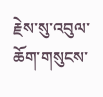རྗེས་སུ་འབུལ་ཆོག་གསུངས་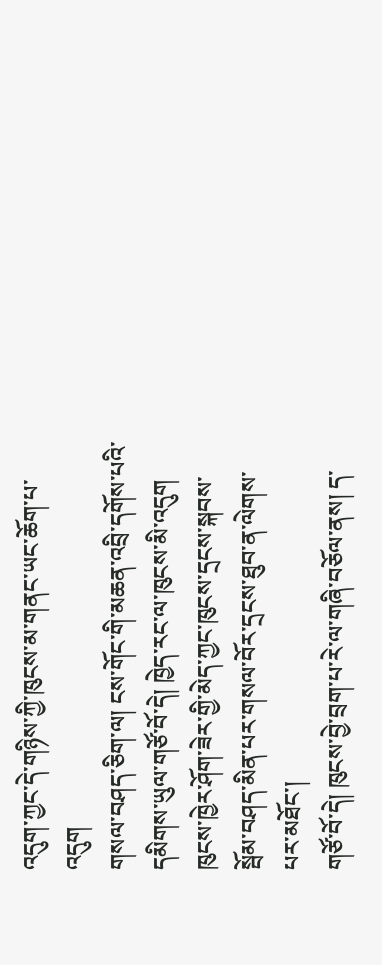འདུག་ཀྱང་དེ་གཉིས་ཀྱི་ཁུངས་མ་གནང་ཡང་ཆོག་པ་འདུག
གསལ་བཤད་ཅིག་ལ། ངས་གོང་གི་མཆན་འབྲི་དགོས་པའི་དམིགས་ཡུལ་གཙོ་བོ་དེ། ཁྱེད་རང་ལ་ཁུངས་མི་འདུག ཁུངས་ཁྱེར་ཤོག་ཟེར་གྱི་མེད་ཀྱང་ཁུངས་དྲངས་སྐབས་སྦོམ་བཤད་མིན་པར་གསལ་བོར་དྲངས་ཐུབ་ན་ལེགས་པར་མཐོང་།
གཙོ་བོ་དེ། ཁུངས་བྱེ་བྲག་པ་རེ་ལ་གཞི་བཅོལ་ནས། ད་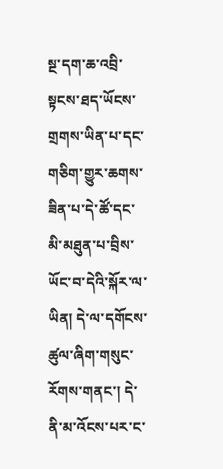སྔ་དག་ཆ་འབྲི་སྟངས་ཐད་ཡོངས་གྲགས་ཡིན་པ་དང་གཅིག་གྱུར་ཆགས་ཟིན་པ་དེ་ཚོ་དང་མི་མཐུན་པ་བྲིས་ཡོང་བ་དེའི་སྐོར་ལ་ཡིན། དེ་ལ་དགོངས་ཚུལ་ཞིག་གསུང་རོགས་གནང་། དེ་ནི་མ་འོངས་པར་ང་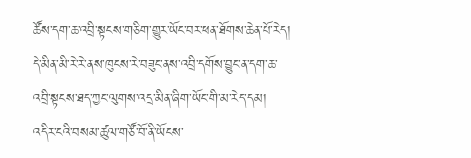ཚོས་དག་ཆ་འབྲི་སྟངས་གཅིག་གྱུར་ཡོང་བར་ཕན་ཐོགས་ཆེན་པོ་རེད། དེ་མིན་མི་རེ་རེ་ནས་ཁུངས་རེ་བཟུང་ནས་འབྲི་དགོས་བྱུང་ན་དག་ཆ་འབྲི་སྟངས་ཐད་ཀྱང་ལུགས་འདྲ་མིན་ཞིག་ཡོང་གི་མ་རེད་དམ།
འདིར་ངའི་བསམ་ཚུལ་གཙོ་བོ་ནི་ཡོངས་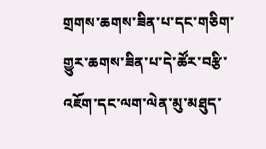གྲགས་ཆགས་ཟིན་པ་དང་གཅིག་གྱུར་ཆགས་ཟིན་པ་དེ་ཚོར་བརྩི་འཇོག་དང་ལག་ལེན་མུ་མཐུད་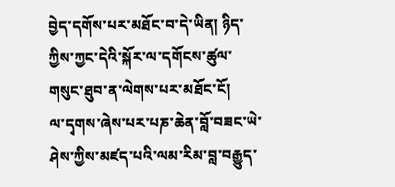བྱེད་དགོས་པར་མཐོང་བ་དེ་ཡིན། ཉིད་ཀྱིས་ཀྱང་དེའི་སྐོར་ལ་དགོངས་ཚུལ་གསུང་ཐུབ་ན་ལེགས་པར་མཐོང་ངོ།
ལ་དྭགས་ཞེས་པར་པཎ་ཆེན་བློ་བཟང་ཡེ་ཤེས་ཀྱིས་མཛད་པའི་ལམ་རིམ་བླ་བརྒྱུད་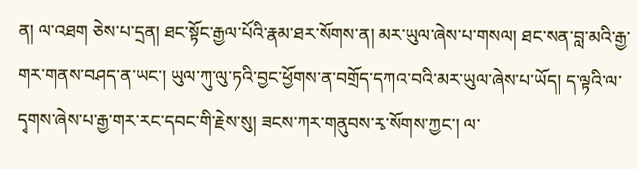ན། ལ་འཐག ཅེས་པ་དྲན། ཐང་སྟོང་རྒྱལ་པོའི་རྣམ་ཐར་སོགས་ན། མར་ཡུལ་ཞེས་པ་གསལ། ཐང་སན་བླ་མའི་རྒྱ་གར་གནས་བཤད་ན་ཡང་། ཡུལ་ཀུ་ལུ་ཏའི་བྱང་ཕྱོགས་ན་བགྲོད་དཀའ་བའི་མར་ཡུལ་ཞེས་པ་ཡོད། ད་ལྟའི་ལ་དྭགས་ཞེས་པ་རྒྱ་གར་རང་དབང་གི་རྗེས་སུ། ཟངས་ཀར་གནུབས་རྭ་སོགས་ཀྱང་། ལ་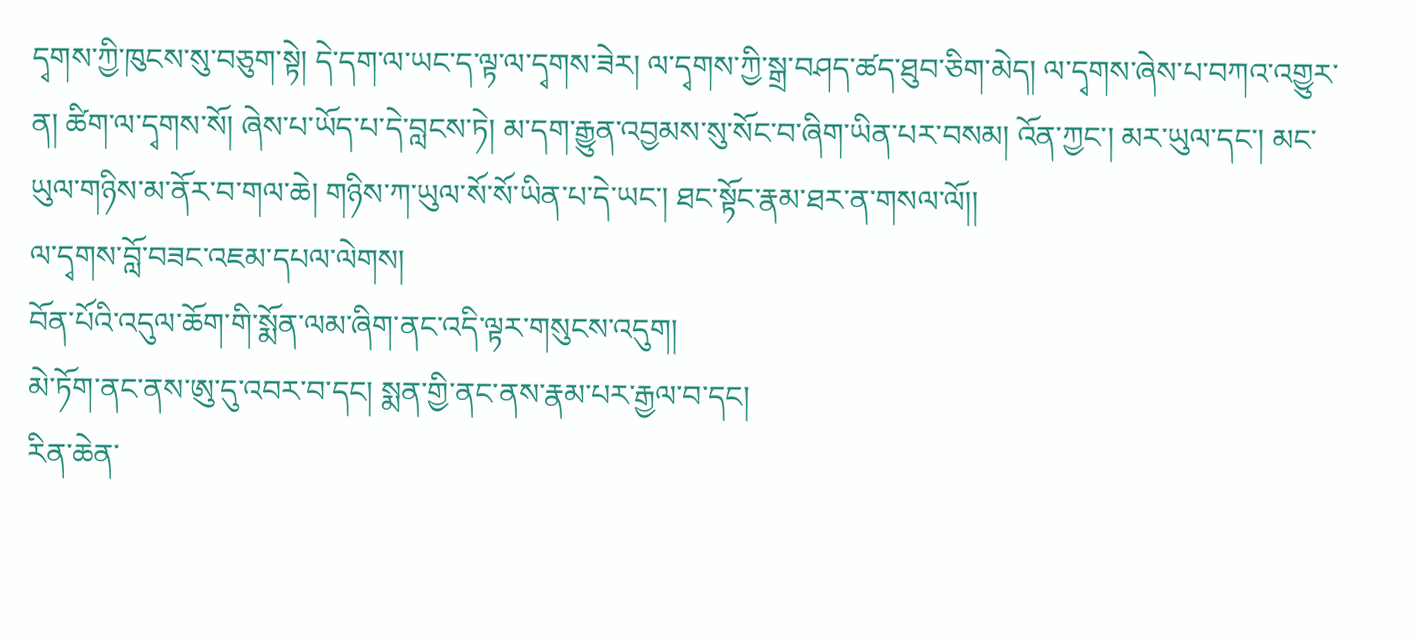དྭགས་ཀྱི་ཁུངས་སུ་བཅུག་སྟེ། དེ་དག་ལ་ཡང་ད་ལྟ་ལ་དྭགས་ཟེར། ལ་དྭགས་ཀྱི་སྒྲ་བཤད་ཚད་ཐུབ་ཅིག་མེད། ལ་དྭགས་ཞེས་པ་བཀའ་འགྱུར་ན། ཚིག་ལ་དྭགས་སོ། ཞེས་པ་ཡོད་པ་དེ་བླངས་ཏེ། མ་དག་རྒྱུན་འབྱམས་སུ་སོང་བ་ཞིག་ཡིན་པར་བསམ། འོན་ཀྱང་། མར་ཡུལ་དང་། མང་ཡུལ་གཉིས་མ་ནོར་བ་གལ་ཆེ། གཉིས་ཀ་ཡུལ་སོ་སོ་ཡིན་པ་དེ་ཡང་། ཐང་སྟོང་རྣམ་ཐར་ན་གསལ་ལོ།།
ལ་དྭགས་བློ་བཟང་འཇམ་དཔལ་ལེགས།
བོན་པོའི་འདུལ་ཆོག་གི་སྨོན་ལམ་ཞིག་ནང་འདི་ལྟར་གསུངས་འདུག།
མེ་ཏོག་ནང་ནས་ཨུ་དུ་འབར་བ་དང། སྨན་གྱི་ནང་ནས་རྣམ་པར་རྒྱལ་བ་དང།
རིན་ཆེན་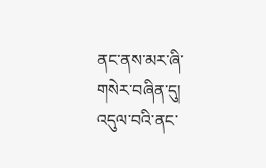ནང་ནས་མར་ཞི་གསེར་བཞིན་དུ། འདུལ་བའི་ནང་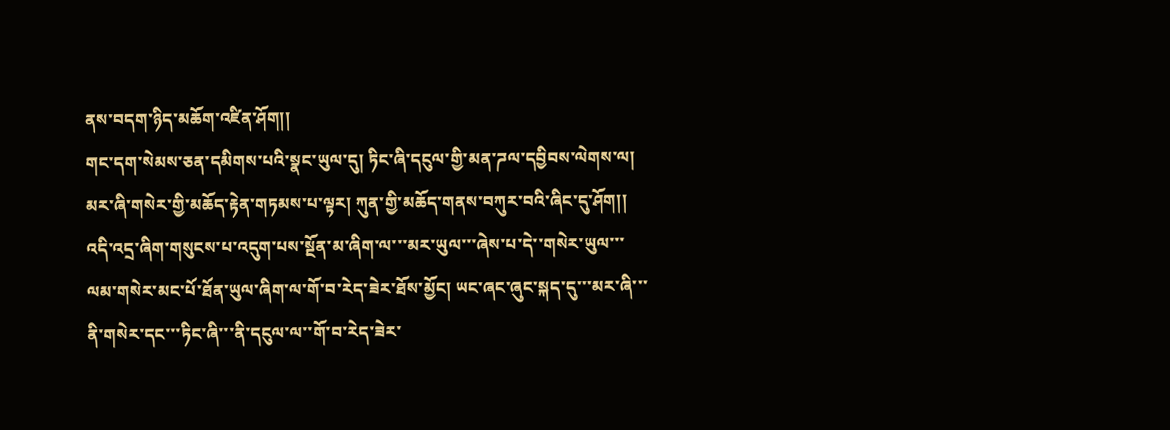ནས་བདག་ཉིད་མཆོག་འཛིན་ཤོག།།
གང་དག་སེམས་ཅན་དམིགས་པའི་སྣང་ཡུལ་དུ། ཏིང་ཞི་དངུལ་གྱི་མན་ཌལ་དབྱིབས་ལེགས་ལ།
མར་ཞི་གསེར་གྱི་མཆོད་རྟེན་གཏམས་པ་ལྟར། ཀུན་གྱི་མཆོད་གནས་བཀུར་བའི་ཞིང་དུ་ཤོག།།
འདི་འདྲ་ཞིག་གསུངས་པ་འདུག་པས་སྔོན་མ་ཞིག་ལ་་་མར་ཡུལ་་་ཞེས་པ་དེ་་གསེར་ཡུལ་་་ལམ་གསེར་མང་པོ་ཐོན་ཡུལ་ཞིག་ལ་གོ་བ་རེད་ཟེར་ཐོས་མྱོང། ཡང་ཞང་ཞུང་སྐད་དུ་་་མར་ཞི་་་ནི་གསེར་དང་་་ཏིང་ཞི་་་ནི་དངུལ་ལ་་གོ་བ་རེད་ཟེར་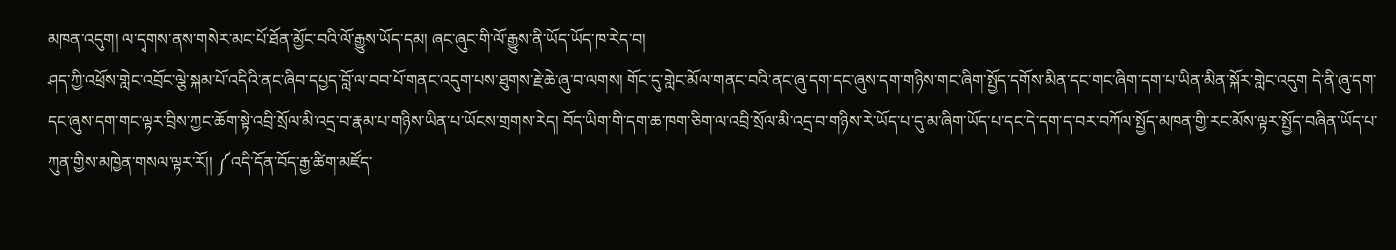མཁན་འདུག། ལ་དྭགས་ནས་གསེར་མང་པོ་ཐོན་མྱོང་བའི་ལོ་རྒྱུས་ཡོད་དམ། ཞང་ཞུང་གི་ལོ་རྒྱུས་ནི་ཡོད་ཡོད་ཁ་རེད་བ།
ཤད་ཀྱི་འཕྲོས་གླེང་འབྲོང་ལྕེ་སྐམ་པོ་འདིའི་ནང་ཞིབ་དཔྱད་བློ་ལ་བབ་པོ་གནང་འདུག་པས་ཐུགས་རྗེ་ཆེ་ཞུ་བ་ལགས། གོང་དུ་གླེང་མོལ་གནང་བའི་ནང་ཞུ་དག་དང་ཞུས་དག་གཉིས་གང་ཞིག་སྤྱོད་དགོས་མིན་དང་གང་ཞིག་དག་པ་ཡིན་མིན་སྐོར་གླེང་འདུག དེ་ནི་ཞུ་དག་དང་ཞུས་དག་གང་ལྟར་བྲིས་ཀྱང་ཆོག་སྟེ་འབྲི་སྲོལ་མི་འདྲ་བ་རྣམ་པ་གཉིས་ཡིན་པ་ཡོངས་གྲགས་རེད། བོད་ཡིག་གི་དག་ཆ་ཁག་ཅིག་ལ་འབྲི་སྲོལ་མི་འདྲ་བ་གཉིས་རེ་ཡོད་པ་དུ་མ་ཞིག་ཡོད་པ་དང་དེ་དག་ད་བར་བཀོལ་སྤྱོད་མཁན་གྱི་རང་མོས་ལྟར་སྤྱོད་བཞིན་ཡོད་པ་ཀུན་གྱིས་མཁྱེན་གསལ་ལྟར་རོ།། ༼འདི་དོན་བོད་རྒྱ་ཚིག་མཛོད་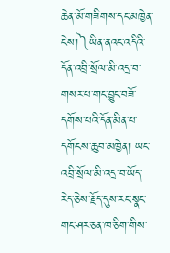ཆེན་མོ་གཟིགས་དང་མཁྱེན་ངེས།༽ཡིན་ནའང་འདིའི་དོན་འབྲི་སྲོལ་མི་འདྲ་བ་གསར་པ་གང་བྱུང་བཟོ་དགོས་པའི་དོན་མིན་པ་དགོངས་ཆུབ་མཁྱེན། ཡང་འབྲི་སྲོལ་མི་འདྲ་བ་ཡོད་རེད་ཅེས་རྗོད་དུས་རང་སྣང་གང་ཤར་ཅན་ཁ་ཅིག་གིས་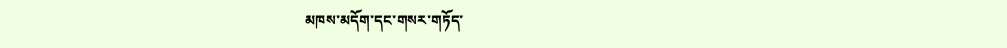མཁས་མདོག་དང་གསར་གཏོད་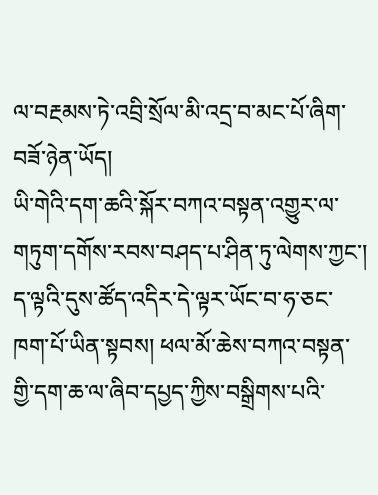ལ་བརྔམས་ཏེ་འབྲི་སྲོལ་མི་འདྲ་བ་མང་པོ་ཞིག་བཟོ་ཉེན་ཡོད།
ཡི་གེའི་དག་ཆའི་སྐོར་བཀའ་བསྟན་འགྱུར་ལ་གཏུག་དགོས་རབས་བཤད་པ་ཤིན་ཏུ་ལེགས་ཀྱང་། ད་ལྟའི་དུས་ཚོད་འདིར་དེ་ལྟར་ཡོང་བ་ཧ་ཅང་ཁག་པོ་ཡིན་སྟབས། ཕལ་མོ་ཆེས་བཀའ་བསྟན་གྱི་དག་ཆ་ལ་ཞིབ་དཔྱད་ཀྱིས་བསྒྲིགས་པའི་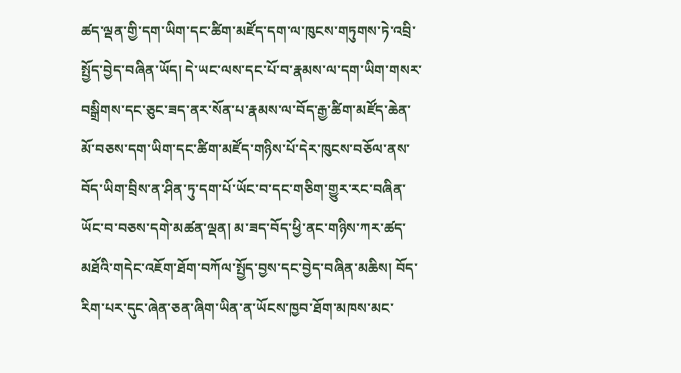ཚད་ལྡན་གྱི་དག་ཡིག་དང་ཚིག་མཛོད་དག་ལ་ཁུངས་གཏུགས་ཏེ་འབྲི་སྤྱོད་བྱེད་བཞིན་ཡོད། དེ་ཡང་ལས་དང་པོ་བ་རྣམས་ལ་དག་ཡིག་གསར་བསྒྲིགས་དང་ཅུང་ཟད་ནར་སོན་པ་རྣམས་ལ་བོད་རྒྱ་ཚིག་མཛོད་ཆེན་མོ་བཅས་དག་ཡིག་དང་ཚིག་མཛོད་གཉིས་པོ་དེར་ཁུངས་བཅོལ་ནས་བོད་ཡིག་བྲིས་ན་ཤིན་ཏུ་དག་པོ་ཡོང་བ་དང་གཅིག་གྱུར་རང་བཞིན་ཡོང་བ་བཅས་དགེ་མཚན་ལྡན། མ་ཟད་བོད་ཕྱི་ནང་གཉིས་ཀར་ཚད་མཐོའི་གདེང་འཇོག་ཐོག་བཀོལ་སྤྱོད་བྱས་དང་བྱེད་བཞིན་མཆིས། བོད་རིག་པར་དུང་ཞེན་ཅན་ཞིག་ཡིན་ན་ཡོངས་ཁྱབ་ཐོག་མཁས་མང་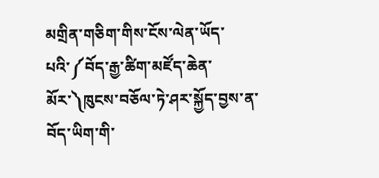མགྲིན་གཅིག་གིས་ངོས་ལེན་ཡོད་པའི་༼བོད་རྒྱ་ཚིག་མཛོད་ཆེན་མོར་༽ཁུངས་བཅོལ་ཏེ་ཤར་སྐྱོད་བྱས་ན་བོད་ཡིག་གི་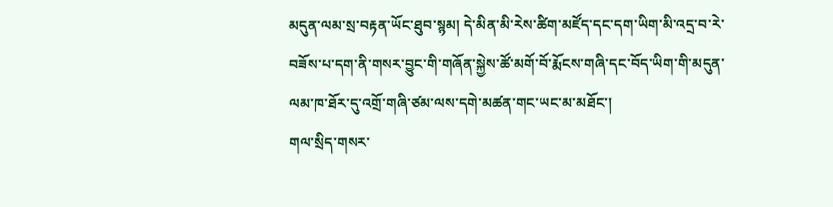མདུན་ལམ་སྲ་བརྟན་ཡོང་ཐུབ་སྙམ། དེ་མིན་མི་རེས་ཚིག་མཛོད་དང་དག་ཡིག་མི་འདྲ་བ་རེ་བཟོས་པ་དག་ནི་གསར་བྱུང་གི་གཞོན་སྐྱེས་ཚོ་མགོ་བོ་རྨོངས་གཞི་དང་བོད་ཡིག་གི་མདུན་ལམ་ཁ་ཐོར་དུ་འགྲོ་གཞི་ཙམ་ལས་དགེ་མཚན་གང་ཡང་མ་མཐོང་།
གལ་སྲིད་གསར་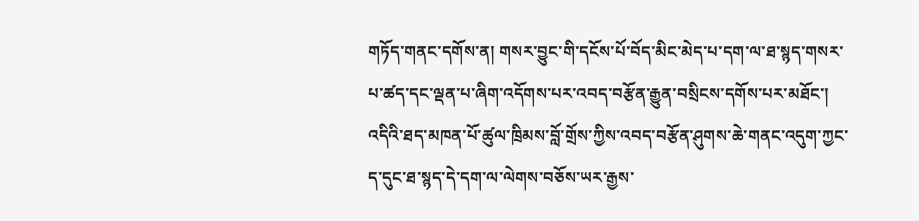གཏོད་གནང་དགོས་ན། གསར་བྱུང་གི་དངོས་པོ་བོད་མིང་མེད་པ་དག་ལ་ཐ་སྙད་གསར་པ་ཚད་དང་ལྡན་པ་ཞིག་འདོགས་པར་འབད་བརྩོན་རྒྱུན་བསྲིངས་དགོས་པར་མཐོང་། འདིའི་ཐད་མཁན་པོ་ཚུལ་ཁྲིམས་བློ་གྲོས་ཀྱིས་འབད་བརྩོན་ཤུགས་ཆེ་གནང་འདུག་ཀྱང་ད་དུང་ཐ་སྙད་དེ་དག་ལ་ལེགས་བཅོས་ཡར་རྒྱས་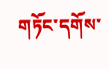གཏོང་དགོས་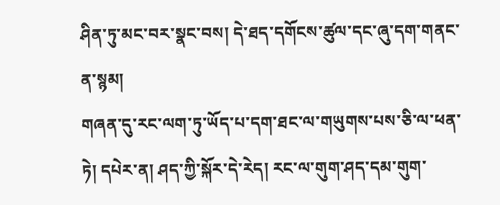ཤིན་ཏུ་མང་བར་སྣང་བས། དེ་ཐད་དགོངས་ཚུལ་དང་ཞུ་དག་གནང་ན་སྙམ།
གཞན་དུ་རང་ལག་ཏུ་ཡོད་པ་དག་ཐང་ལ་གཡུགས་པས་ཅི་ལ་ཕན་ཏེ། དཔེར་ན། ཤད་ཀྱི་སྐོར་དེ་རེད། རང་ལ་གུག་ཤད་དམ་གུག་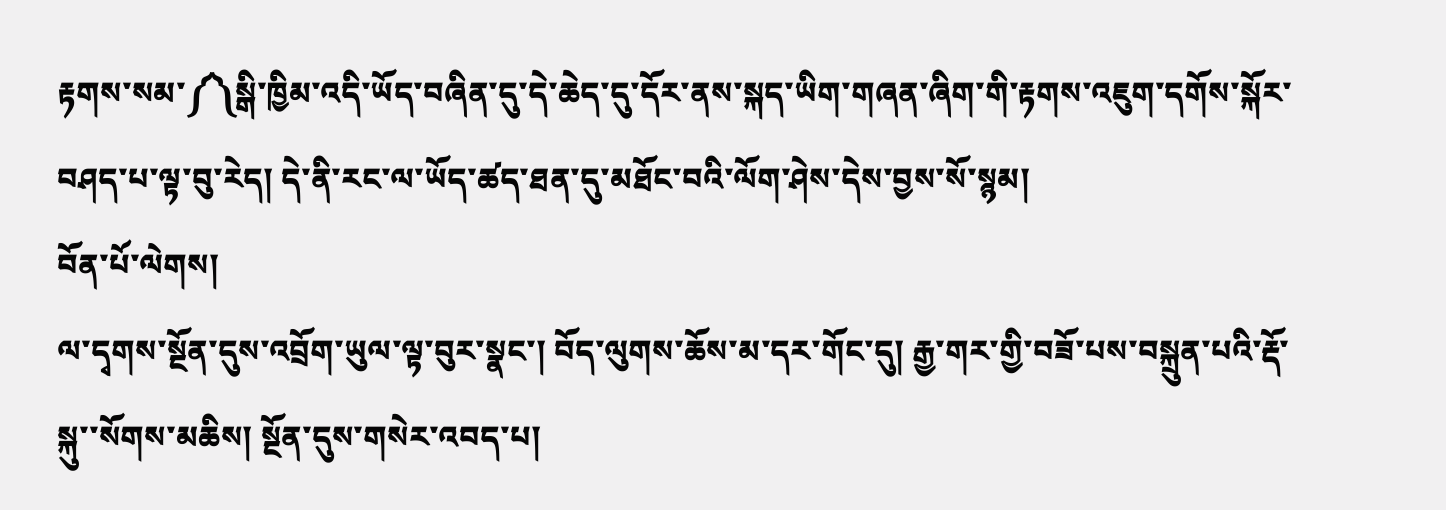རྟགས་སམ་༼༽སྒི་ཁྱིམ་འདི་ཡོད་བཞིན་དུ་དེ་ཆེད་དུ་དོར་ནས་སྐད་ཡིག་གཞན་ཞིག་གི་རྟགས་འཇུག་དགོས་སྐོར་བཤད་པ་ལྟ་བུ་རེད། དེ་ནི་རང་ལ་ཡོད་ཚད་ཐན་དུ་མཐོང་བའི་ལོག་ཤེས་དེས་བྱས་སོ་སྙམ།
བོན་པོ་ལེགས།
ལ་དྭགས་སྔོན་དུས་འབྲོག་ཡུལ་ལྟ་བུར་སྣང་། བོད་ལུགས་ཆོས་མ་དར་གོང་དུ། རྒྱ་གར་གྱི་བཟོ་པས་བསྐྲུན་པའི་རྡོ་སྐུ་་སོགས་མཆིས། སྔོན་དུས་གསེར་འབད་པ།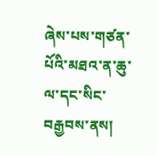ཞེས་པས་གཙན་པོའི་མཐའ་ན་ཆུ་ལ་དང་སིང་བརྒྱབས་ནས།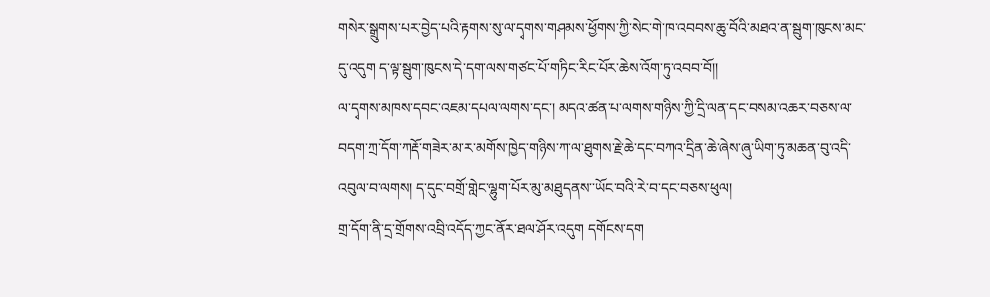གསེར་སྒྲུགས་པར་བྱེད་པའི་རྟགས་སུ་ལ་དྭགས་གཤམས་ཕྱོགས་ཀྱི་སེང་གེ་ཁ་འབབས་ཆུ་བོའི་མཐའ་ན་སྦུག་ཁུངས་མང་དུ་འདུག ད་ལྟ་སྦུག་ཁུངས་དེ་དག་ལས་གཙང་པོ་གཏིང་རིང་པོར་ཆེས་འོག་ཏུ་འབབ་བོ།།
ལ་དྭགས་མཁས་དབང་འཇམ་དཔལ་ལགས་དང་། མདའ་ཚན་པ་ལགས་གཉིས་ཀྱི་དྲི་ལན་དང་བསམ་འཆར་བཅས་ལ་བདག་ཀྲ་དོག་ཀརྡོ་གཟེར་མ་ར་མགོས་ཁྱེད་གཉིས་ཀ་ལ་ཐུགས་རྗེ་ཆེ་དང་བཀའ་དྲིན་ཆེ་ཞེས་ཞུ་ཡིག་ཏུ་མཆན་བུ་འདི་འབུལ་བ་ལགས། ད་དུང་བགྲོ་གླེང་ལྷུག་པོར་མུ་མཐུདནས་་ཡོང་བའི་རེ་བ་དང་བཅས་ཕུལ།
གྲ་དོག་ནི་དྲ་གྲོགས་འབྲི་འདོད་ཀྱང་ནོར་ཐལ་ཤོར་འདུག དགོངས་དག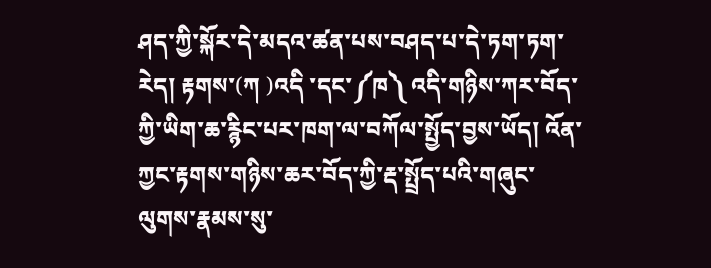ཤད་ཀྱི་སྐོར་དེ་མདའ་ཚན་པས་བཤད་པ་དེ་ཏག་ཏག་རེད། རྟགས་(ཀ )འདི ་དང་༼ཁ༽ འདི་གཉིས་ཀར་བོད་ཀྱི་ཡིག་ཆ་རྙིང་པར་ཁག་ལ་བཀོལ་སྤྱོད་བྱས་ཡོད། འོན་ཀྱང་རྟགས་གཉིས་ཆར་བོད་ཀྱི་རྡ་སྤྲོད་པའི་གཞུང་ལུགས་རྣམས་སུ་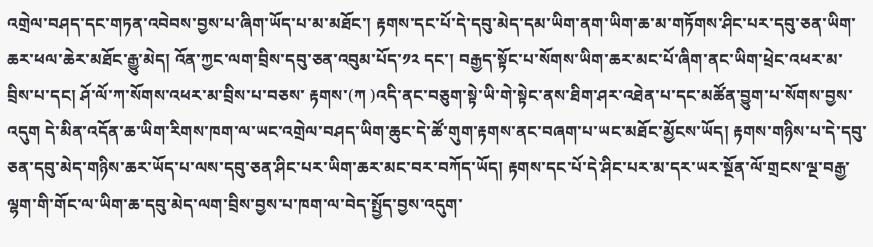འགྲེལ་བཤད་དང་གཏན་འབེབས་བྱས་པ་ཞིག་ཡོད་པ་མ་མཐོང་། རྟགས་དང་པོ་དེ་དབུ་མེད་དམ་ཡིག་ནག་ཡིག་ཆ་མ་གཏོགས་ཤིང་པར་དབུ་ཅན་ཡིག་ཆར་ཕལ་ཆེར་མཐོང་རྒྱུ་མེད། འོན་ཀྱང་ལག་བྲིས་དབུ་ཅན་འབུམ་པོད་༡༢ དང་། བརྒྱད་སྟོང་པ་སོགས་ཡིག་ཆར་མང་པོ་ཞིག་ནང་ཡིག་ཕྲེང་འཕར་མ་བྲིས་པ་དང། ཤོ་ལོ་ཀ་སོགས་འཕར་མ་བྲིས་པ་བཅས་ རྟགས་(ཀ )འདི་ནང་བཅུག་སྟེ་ཡི་གེ་སྟེང་ནས་ཐིག་ཤར་འཐེན་པ་དང་མཚོན་བྱུག་པ་སོགས་བྱས་འདུག དེ་མིན་འདོན་ཆ་ཡིག་རིགས་ཁག་ལ་ཡང་འགྲེལ་བཤད་ཡིག་ཆུང་དེ་ཚོ་གུག་རྟགས་ནང་བཞག་པ་ཡང་མཐོང་མྱོངས་ཡོད། རྟགས་གཉིས་པ་དེ་དབུ་ཅན་དབུ་མེད་གཉིས་ཆར་ཡོད་པ་ལས་དབུ་ཅན་ཤིང་པར་ཡིག་ཆར་མང་བར་བཀོད་ཡོད། རྟགས་དང་པོ་དེ་ཤིང་པར་མ་དར་ཡར་སྔོན་ལོ་གྲངས་ལྔ་བརྒྱ་ལྷག་གི་གོང་ལ་ཡིག་ཆ་དབུ་མེད་ལག་བྲིས་བྱས་པ་ཁག་ལ་བེད་སྤྱོད་བྱས་འདུག་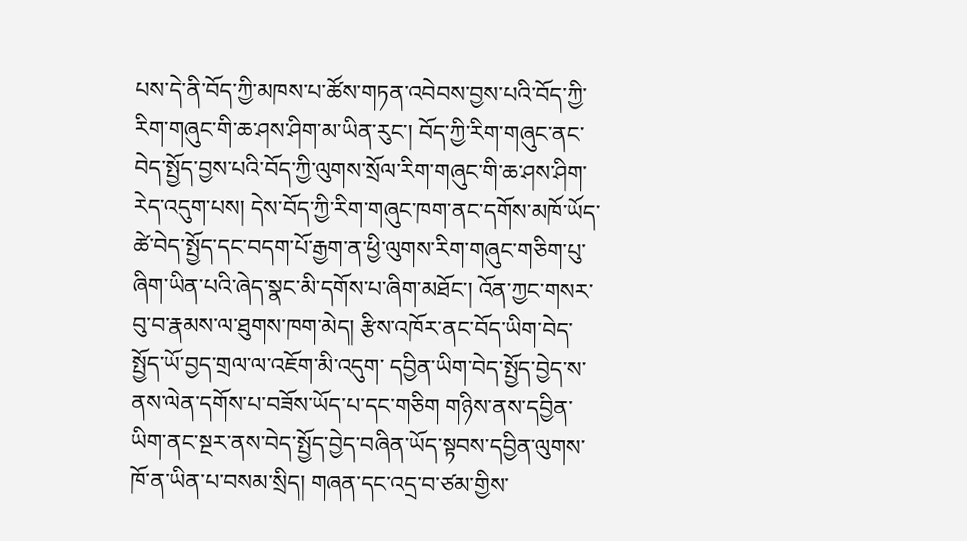པས་དེ་ནི་བོད་ཀྱི་མཁས་པ་ཚོས་གཏན་འབེབས་བྱས་པའི་བོད་ཀྱི་རིག་གཞུང་གི་ཆ་ཤས་ཤིག་མ་ཡིན་རུང་། བོད་ཀྱི་རིག་གཞུང་ནང་བེད་སྤྱོད་བྱས་པའི་བོད་ཀྱི་ལུགས་སྲོལ་རིག་གཞུང་གི་ཆ་ཤས་ཤིག་རེད་འདུག་པས། དེས་བོད་ཀྱི་རིག་གཞུང་ཁག་ནང་དགོས་མཁོ་ཡོད་ཚེ་བེད་སྤྱོད་དང་བདག་པོ་རྒྱག་ན་ཕྱི་ལུགས་རིག་གཞུང་གཅིག་པུ་ཞིག་ཡིན་པའི་ཞེད་སྣང་མི་དགོས་པ་ཞིག་མཐོང་། འོན་ཀྱང་གསར་བུ་བ་རྣམས་ལ་ཐུགས་ཁག་མེད། རྩིས་འཁོར་ནང་བོད་ཡིག་བེད་སྤྱོད་ཡོ་བྱད་གྲལ་ལ་འཇོག་མི་འདུག་ དབྱིན་ཡིག་བེད་སྤྱོད་བྱེད་ས་ནས་ལེན་དགོས་པ་བཟོས་ཡོད་པ་དང་གཅིག གཉིས་ནས་དབྱིན་ཡིག་ནང་སྔར་ནས་བེད་སྤྱོད་བྱེད་བཞིན་ཡོད་སྟབས་དབྱིན་ལུགས་ཁོ་ན་ཡིན་པ་བསམ་སྲིད། གཞན་དང་འདྲ་བ་ཙམ་གྱིས་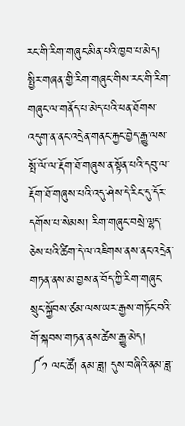རང་གི་རིག་གཞུང་མིན་པའི་ཁྱབ་པ་མེད། སྤྱིར་གཞན་གྱི་རིག་གཞུང་གིས་རང་གི་རིག་གཞུང་ལ་གནོད་པ་མེད་པའི་ཕན་ཐོགས་འདུག་ན་ནང་འདྲེན་གནང་རྐྱང་བྱེད་རྒྱུ་ལས་སྤོ་ལོ་ལ་རྡོག་ཐོ་གཞུས་ན་སྟོན་པའི་དབུ་ལ་རྡོག་ཐོ་གཞུས་པའི་འདུ་ཤེས་དེ་རིང་དུ་དོར་དགོས་པ་སེམས། རིག་གཞུང་བསྲེ་ལྷད་ཅེས་པའི་ཚིག་དེ་ལ་འཇིགས་ནས་ནང་འདྲེན་གཏན་ནས་མ་བྱས་ན་བོད་ཀྱི་རིག་གཞུང་སྲུང་སྐྱོབས་ཙམ་ལས་ཡར་རྒྱས་གཏོང་བའི་གོ་སྐབས་གཏན་ནས་ཚེས་རྒྱུ་མེད།
༼༡ ལང་ཚོ། ནམ་ཟླ། དུས་བཞིའི་ནམ་ཟླ་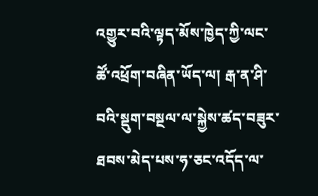འགྱུར་བའི་ལྟད་མོས་ཁྱེད་ཀྱི་ལང་ཚོ་འཕྲོག་བཞིན་ཡོད་ལ། རྒ་ན་ཤི་བའི་སྡུག་བསྔལ་ལ་སྐྱེས་ཚད་བཟུར་ཐབས་མེད་པས་ཧ་ཅང་འདོད་ལ་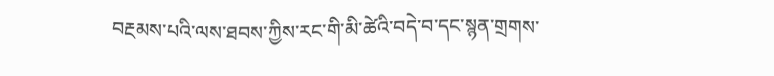བརྔམས་པའི་ལས་ཐབས་ཀྱིས་རང་གི་མི་ཚེའི་བདེ་བ་དང་སྙན་གྲགས་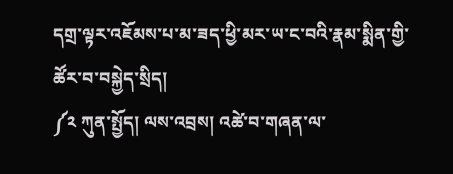དགྲ་ལྟར་འཇོམས་པ་མ་ཟད་ཕྱི་མར་ཡ་ང་བའི་རྣམ་སྨིན་གྱི་ཚོར་བ་བསྐྱེད་སྲིད།
༼༢ ཀུན་སྤྱོད། ལས་འབྲས། འཚེ་བ་གཞན་ལ་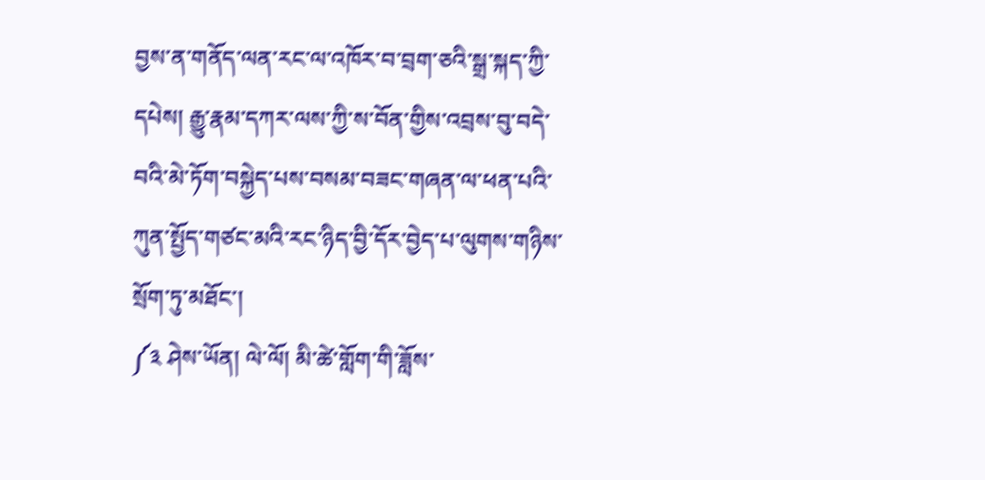བྱས་ན་གནོད་ལན་རང་ལ་འཁོར་བ་བྲག་ཅའི་སྒྲ་སྐད་ཀྱི་དཔེས། རྒྱུ་རྣམ་དཀར་ལས་ཀྱི་ས་བོན་གྱིས་འབྲས་བུ་བདེ་བའི་མེ་ཏོག་བསྐྱེད་པས་བསམ་བཟང་གཞན་ལ་ཕན་པའི་ཀུན་སྤྱོད་གཙང་མའི་རང་ཉིད་བྱི་དོར་བྱེད་པ་ལུགས་གཉིས་སྲོག་ཏུ་མཐོང་།
༼༣ ཤེས་ཡོན། ལེ་ལོ། མི་ཚེ་གློག་གི་ཟློས་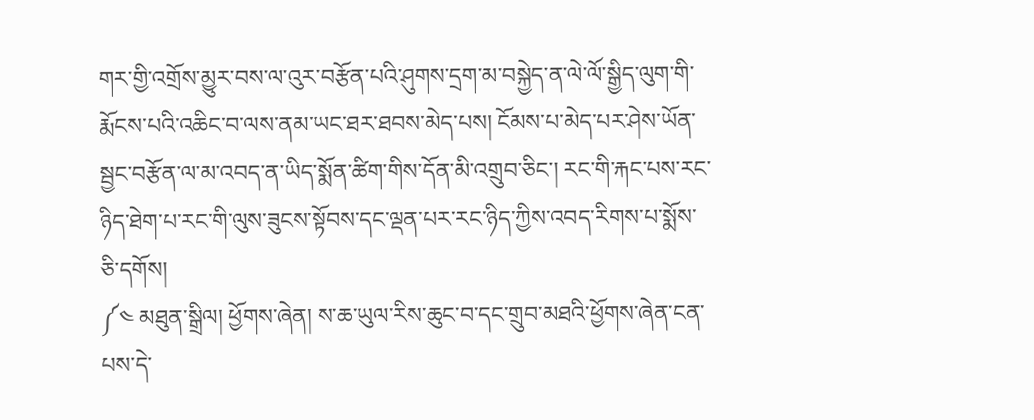གར་གྱི་འགྲོས་མྱུར་བས་ལ་འུར་བརྩོན་པའི་ཤུགས་དྲག་མ་བསྐྱེད་ན་ལེ་ལོ་སྒྱིད་ལུག་གི་རྨོངས་པའི་འཆིང་བ་ལས་ནམ་ཡང་ཐར་ཐབས་མེད་པས། ངོམས་པ་མེད་པར་ཤེས་ཡོན་སྦྱང་བརྩོན་ལ་མ་འབད་ན་ཡིད་སྨོན་ཚིག་གིས་དོན་མི་འགྲུབ་ཅིང་། རང་གི་རྐང་པས་རང་ཉིད་ཐེག་པ་རང་གི་ལུས་ཟུངས་སྟོབས་དང་ལྡན་པར་རང་ཉིད་ཀྱིས་འབད་རིགས་པ་སྨོས་ཅི་དགོས།
༼༤ མཐུན་སྒྲིལ། ཕྱོགས་ཞེན། ས་ཆ་ཡུལ་རིས་ཆུང་བ་དང་གྲུབ་མཐའི་ཕྱོགས་ཞེན་ངན་པས་དེ་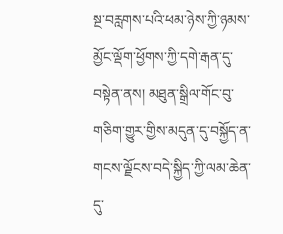སྔ་བརླགས་པའི་ཕམ་ཉེས་ཀྱི་ཉམས་མྱོང་ལྡོག་ཕྱོགས་ཀྱི་དགེ་རྒན་དུ་བསྟེན་ནས། མཐུན་སྒྲིལ་གོང་བུ་གཅིག་གྱུར་གྱིས་མདུན་དུ་བསྐྱོད་ན་གངས་ལྗོངས་བདེ་སྐྱིད་ཀྱི་ལམ་ཆེན་དུ་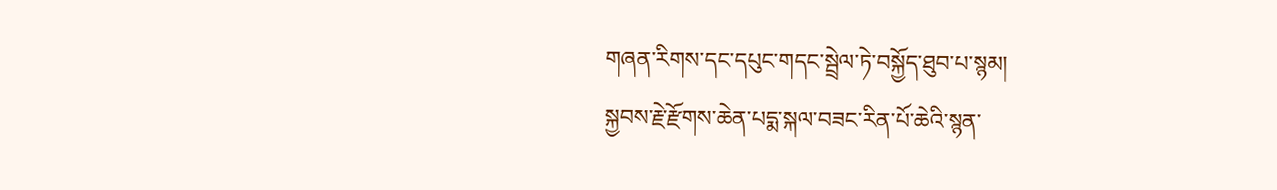གཞན་རིགས་དང་དཔུང་གདང་སྦྲེལ་ཏེ་བསྐྱོད་ཐུབ་པ་སྙམ།
སྐྱབས་རྗེ་རྫོགས་ཆེན་པདྨ་སྐལ་བཟང་རིན་པོ་ཆེའི་སྙན་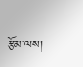རྩོམ་ལས།